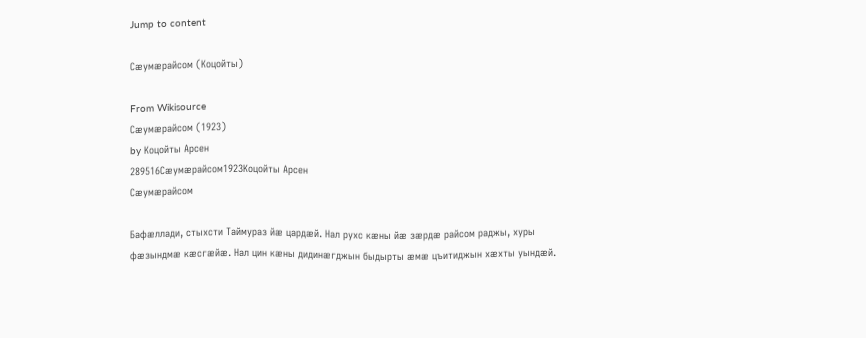Jump to content

Сæумæрайсом (Коцойты)

From Wikisource
Сæумæрайсом (1923)
by Коцойты Арсен
289516Сæумæрайсом1923Коцойты Арсен
Сæумæрайсом

Бафæллади, стыхсти Таймураз йæ цардæй. Нал рухс кæны йæ зæрдæ райсом раджы, хуры фæзындмæ кæсгæйæ. Нал цин кæны дидинæгджын быдырты æмæ цъитиджын хæхты уындæй.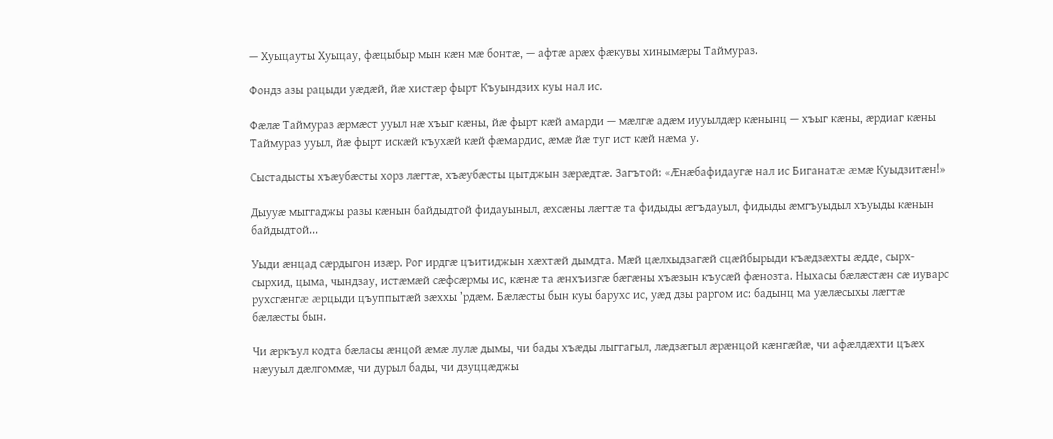— Хуыцауты Хуыцау, фæцыбыр мын кæн мæ бонтæ, — афтæ арæх фæкувы хинымæры Таймураз.

Фондз азы рацыди уæдæй, йæ хистæр фырт Къуындзих куы нал ис.

Фæлæ Таймураз æрмæст ууыл нæ хъыг кæны, йæ фырт кæй амарди — мæлгæ адæм иууылдæр кæнынц — хъыг кæны, æрдиаг кæны Таймураз ууыл, йæ фырт искæй къухæй кæй фæмардис, æмæ йæ туг ист кæй нæма у.

Сыстадысты хъæубæсты хорз лæгтæ, хъæубæсты цытджын зæрæдтæ. Загътой: «Æнæбафидаугæ нал ис Биганатæ æмæ Куыдзитæн!»

Дыууæ мыггаджы разы кæнын байдыдтой фидауыныл, æхсæны лæгтæ та фидыды æгъдауыл, фидыды æмгъуыдыл хъуыды кæнын байдыдтой...

Уыди æнцад сæрдыгон изæр. Рог ирдгæ цъитиджын хæхтæй дымдта. Мæй цæлхыдзагæй сцæйбырыди къæдзæхты æдде, сырх-сырхид, цыма, чындзау, истæмæй сæфсæрмы ис, кæнæ та æнхъизгæ бæгæны хъæзын къусæй фæнозта. Ныхасы бæлæстæн сæ иуварс рухсгæнгæ æрцыди цъуппытæй зæххы ’рдæм. Бæлæсты бын куы барухс ис, уæд дзы раргом ис: бадынц ма уæлæсыхы лæгтæ бæлæсты бын.

Чи æркъул кодта бæласы æнцой æмæ лулæ дымы, чи бады хъæды лыггагыл, лæдзæгыл æрæнцой кæнгæйæ, чи афæлдæхти цъæх нæууыл дæлгоммæ, чи дурыл бады, чи дзуццæджы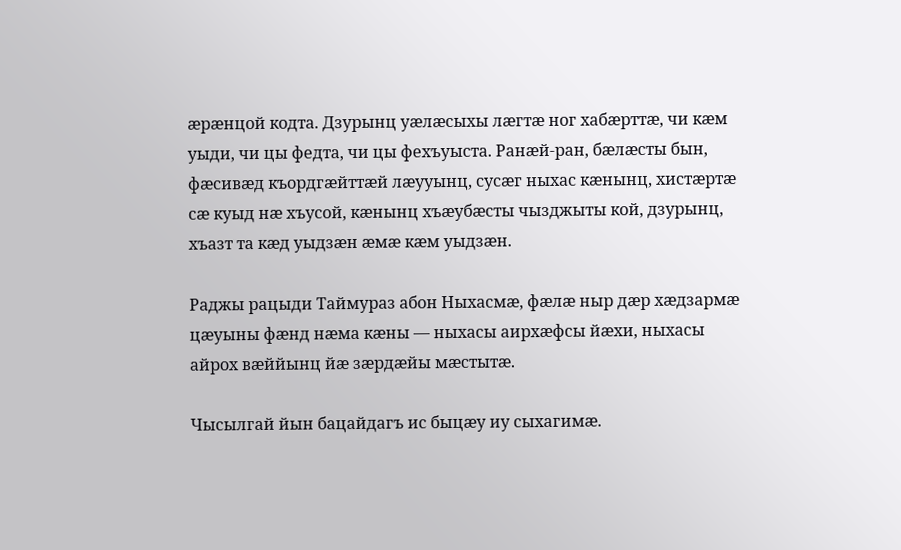æрæнцой кодта. Дзурынц уæлæсыхы лæгтæ ног хабæрттæ, чи кæм уыди, чи цы федта, чи цы фехъуыста. Ранæй-ран, бæлæсты бын, фæсивæд къордгæйттæй лæууынц, сусæг ныхас кæнынц, хистæртæ сæ куыд нæ хъусой, кæнынц хъæубæсты чызджыты кой, дзурынц, хъазт та кæд уыдзæн æмæ кæм уыдзæн.

Раджы рацыди Таймураз абон Ныхасмæ, фæлæ ныр дæр хæдзармæ цæуыны фæнд нæма кæны — ныхасы аирхæфсы йæхи, ныхасы айрох вæййынц йæ зæрдæйы мæстытæ.

Чысылгай йын бацайдагъ ис быцæу иу сыхагимæ.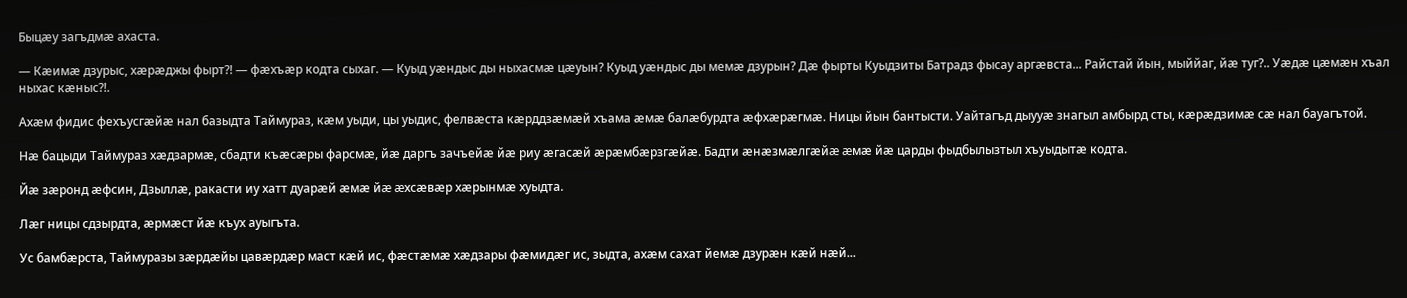Быцæу загъдмæ ахаста.

— Кæимæ дзурыс, хæрæджы фырт?! — фæхъæр кодта сыхаг. — Куыд уæндыс ды ныхасмæ цæуын? Куыд уæндыс ды мемæ дзурын? Дæ фырты Куыдзиты Батрадз фысау аргæвста... Райстай йын, мыййаг, йæ туг?.. Уæдæ цæмæн хъал ныхас кæныс?!.

Ахæм фидис фехъусгæйæ нал базыдта Таймураз, кæм уыди, цы уыдис, фелвæста кæрддзæмæй хъама æмæ балæбурдта æфхæрæгмæ. Ницы йын бантысти. Уайтагъд дыууæ знагыл амбырд сты, кæрæдзимæ сæ нал бауагътой.

Нæ бацыди Таймураз хæдзармæ, сбадти къæсæры фарсмæ, йæ даргъ зачъейæ йæ риу æгасæй æрæмбæрзгæйæ. Бадти æнæзмæлгæйæ æмæ йæ царды фыдбылызтыл хъуыдытæ кодта.

Йæ зæронд æфсин, Дзыллæ, ракасти иу хатт дуарæй æмæ йæ æхсæвæр хæрынмæ хуыдта.

Лæг ницы сдзырдта, æрмæст йæ къух ауыгъта.

Ус бамбæрста, Таймуразы зæрдæйы цавæрдæр маст кæй ис, фæстæмæ хæдзары фæмидæг ис, зыдта, ахæм сахат йемæ дзурæн кæй нæй...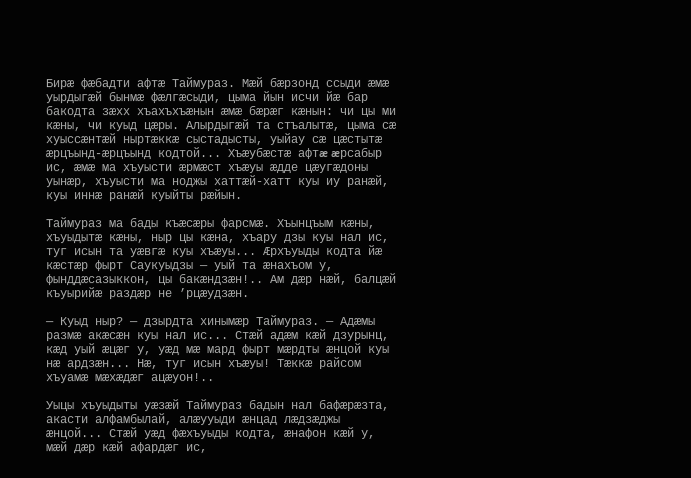Бирæ фæбадти афтæ Таймураз. Мæй бæрзонд ссыди æмæ уырдыгæй бынмæ фæлгæсыди, цыма йын исчи йæ бар бакодта зæхх хъахъхъæнын æмæ бæрæг кæнын: чи цы ми кæны, чи куыд цæры. Алырдыгæй та стъалытæ, цыма сæ хуыссæнтæй ныртæккæ сыстадысты, уыйау сæ цæстытæ æрцъынд-æрцъынд кодтой... Хъæубæстæ афтæ æрсабыр ис, æмæ ма хъуысти æрмæст хъæуы æдде цæугæдоны уынæр, хъуысти ма ноджы хаттæй-хатт куы иу ранæй, куы иннæ ранæй куыйты рæйын.

Таймураз ма бады къæсæры фарсмæ. Хъынцъым кæны, хъуыдытæ кæны, ныр цы кæна, хъару дзы куы нал ис, туг исын та уæвгæ куы хъæуы... Æрхъуыды кодта йæ кæстæр фырт Саукуыдзы — уый та æнахъом у, фынддæсазыккон, цы бакæндзæн!.. Ам дæр нæй, балцæй къуырийæ раздæр не ’рцæудзæн.

— Куыд ныр? — дзырдта хинымæр Таймураз. — Адæмы размæ акæсæн куы нал ис... Стæй адæм кæй дзурынц, кæд уый æцæг у, уæд мæ мард фырт мæрдты æнцой куы нæ ардзæн... Нæ, туг исын хъæуы! Тæккæ райсом хъуамæ мæхæдæг ацæуон!..

Уыцы хъуыдыты уæзæй Таймураз бадын нал бафæрæзта, акасти алфамбылай, алæууыди æнцад лæдзæджы æнцой... Стæй уæд фæхъуыды кодта, æнафон кæй у, мæй дæр кæй афардæг ис,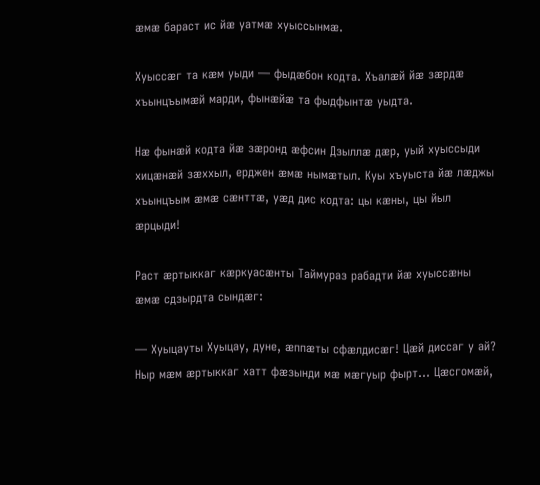æмæ бараст ис йæ уатмæ хуыссынмæ.

Хуыссæг та кæм уыди — фыдæбон кодта. Хъалæй йæ зæрдæ хъынцъымæй марди, фынæйæ та фыдфынтæ уыдта.

Нæ фынæй кодта йæ зæронд æфсин Дзыллæ дæр, уый хуыссыди хицæнæй зæххыл, ерджен æмæ нымæтыл. Куы хъуыста йæ лæджы хъынцъым æмæ сæнттæ, уæд дис кодта: цы кæны, цы йыл æрцыди!

Раст æртыккаг кæркуасæнты Таймураз рабадти йæ хуыссæны æмæ сдзырдта сындæг:

— Хуыцауты Хуыцау, дуне, æппæты сфæлдисæг! Цæй диссаг у ай? Ныр мæм æртыккаг хатт фæзынди мæ мæгуыр фырт... Цæсгомæй,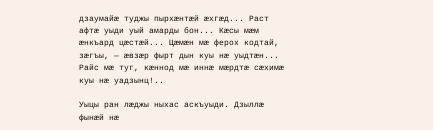дзаумайæ туджы пырхæнтæй æхгæд... Раст афтæ уыди уый амарды бон... Кæсы мæм æнкъард цæстæй... Цæмæн мæ ферох кодтай, зæгъы, — æвзæр фырт дын куы нæ уыдтæн... Райс мæ туг, кæннод мæ иннæ мæрдтæ сæхимæ куы нæ уадзынц!..

Уыцы ран лæджы ныхас аскъуыди. Дзыллæ фынæй нæ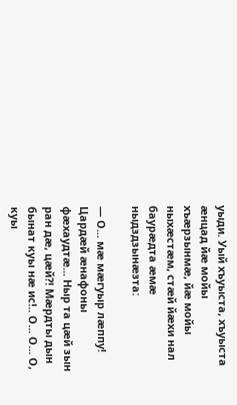уыди. Уый хъуыста, хъуыста æнцад йæ мойы хъæрзынмæ, йæ мойы ныхæстæм, стæй йæхи нал баурæдта æмæ ныдздзынæзта:

— О... мæ мæгуыр лæппу! Цардæй æнафоны фæхаудтæ... Ныр та цæй зын ран дæ, цæй?! Мæрдты дын бынат куы нæ ис!.. О... О... О, куы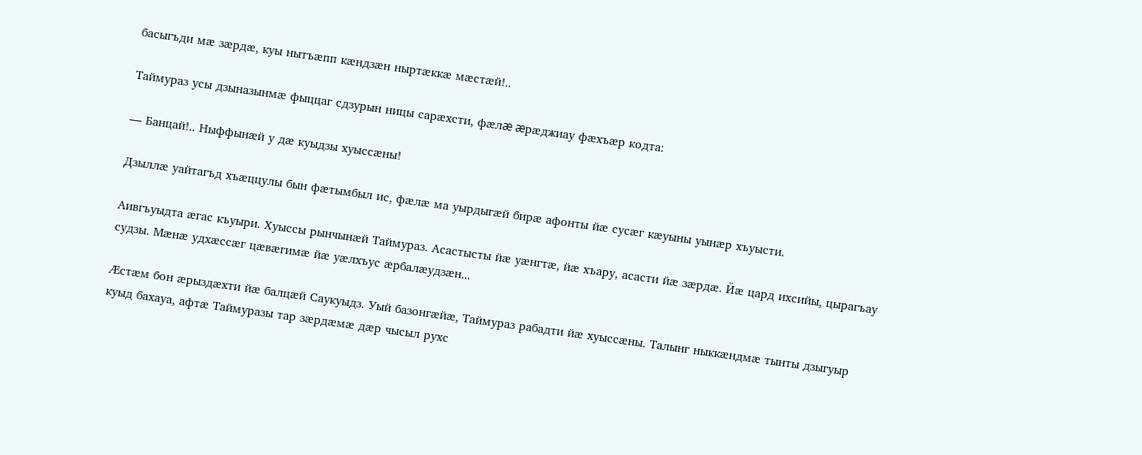басыгъди мæ зæрдæ, куы нытъæпп кæндзæн ныртæккæ мæстæй!..

Таймураз усы дзыназынмæ фыццаг сдзурын ницы сарæхсти, фæлæ æрæджиау фæхъæр кодта:

— Банцай!.. Ныффынæй у дæ куыдзы хуыссæны!

Дзыллæ уайтагъд хъæццулы бын фæтымбыл ис, фæлæ ма уырдыгæй бирæ афонты йæ сусæг кæуыны уынæр хъуысти.

Аивгъуыдта æгас къуыри. Хуыссы рынчынæй Таймураз. Асастысты йæ уæнгтæ, йæ хъару, асасти йæ зæрдæ. Йæ цард ихсийы, цырагъау судзы. Мæнæ удхæссæг цæвæгимæ йæ уæлхъус æрбалæудзæн...

Æстæм бон æрыздæхти йæ балцæй Саукуыдз. Уый базонгæйæ, Таймураз рабадти йæ хуыссæны. Талынг ныккæндмæ тынты дзыгуыр куыд бахауа, афтæ Таймуразы тар зæрдæмæ дæр чысыл рухс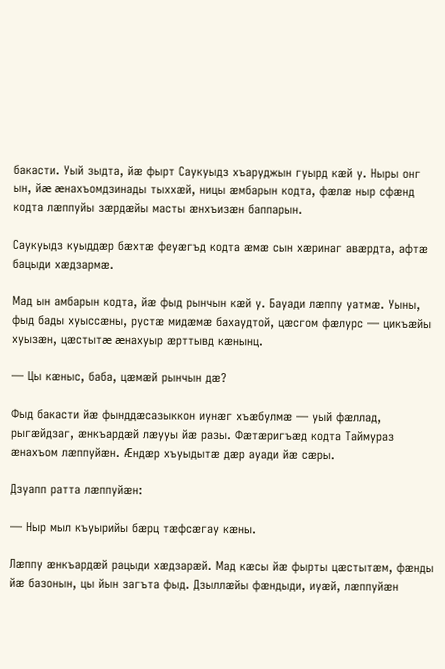бакасти. Уый зыдта, йæ фырт Саукуыдз хъаруджын гуырд кæй у. Ныры онг ын, йæ æнахъомдзинады тыххæй, ницы æмбарын кодта, фæлæ ныр сфæнд кодта лæппуйы зæрдæйы масты æнхъизæн баппарын.

Саукуыдз куыддæр бæхтæ феуæгъд кодта æмæ сын хæринаг авæрдта, афтæ бацыди хæдзармæ.

Мад ын амбарын кодта, йæ фыд рынчын кæй у. Бауади лæппу уатмæ. Уыны, фыд бады хуыссæны, рустæ мидæмæ бахаудтой, цæсгом фæлурс — цикъæйы хуызæн, цæстытæ æнахуыр æрттывд кæнынц.

— Цы кæныс, баба, цæмæй рынчын дæ?

Фыд бакасти йæ фынддæсазыккон иунæг хъæбулмæ — уый фæллад, рыгæйдзаг, æнкъардæй лæууы йæ разы. Фæтæригъæд кодта Таймураз æнахъом лæппуйæн. Æндæр хъуыдытæ дæр ауади йæ сæры.

Дзуапп ратта лæппуйæн:

— Ныр мыл къуырийы бæрц тæфсæгау кæны.

Лæппу æнкъардæй рацыди хæдзарæй. Мад кæсы йæ фырты цæстытæм, фæнды йæ базонын, цы йын загъта фыд. Дзыллæйы фæндыди, иуæй, лæппуйæн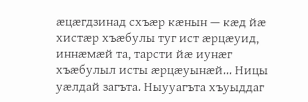æцæгдзинад схъæр кæнын — кæд йæ хистæр хъæбулы туг ист æрцæуид, иннæмæй та, тарсти йæ иунæг хъæбулыл исты æрцæуынæй... Ницы уæлдай загъта. Ныууагъта хъуыддаг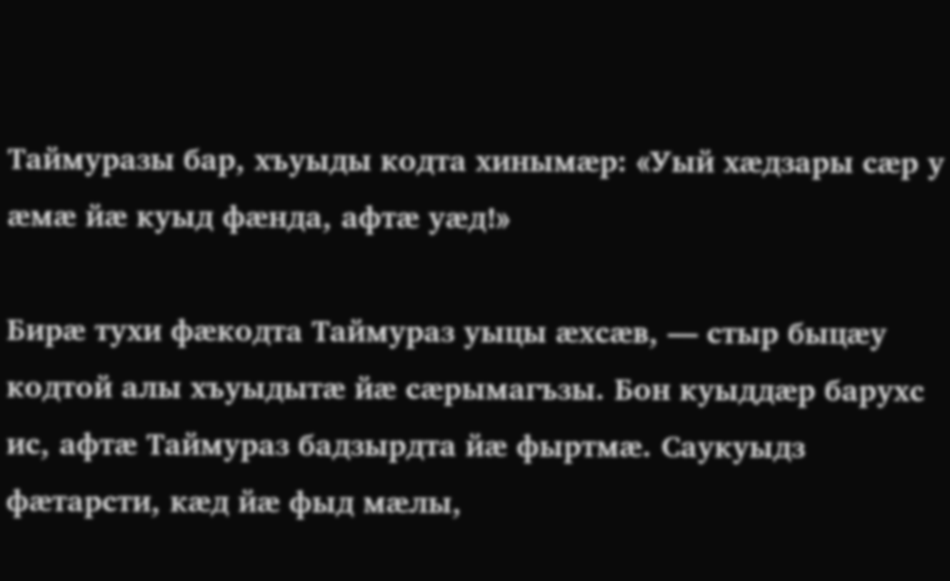Таймуразы бар, хъуыды кодта хинымæр: «Уый хæдзары сæр у æмæ йæ куыд фæнда, афтæ уæд!»

Бирæ тухи фæкодта Таймураз уыцы æхсæв, — стыр быцæу кодтой алы хъуыдытæ йæ сæрымагъзы. Бон куыддæр барухс ис, афтæ Таймураз бадзырдта йæ фыртмæ. Саукуыдз фæтарсти, кæд йæ фыд мæлы,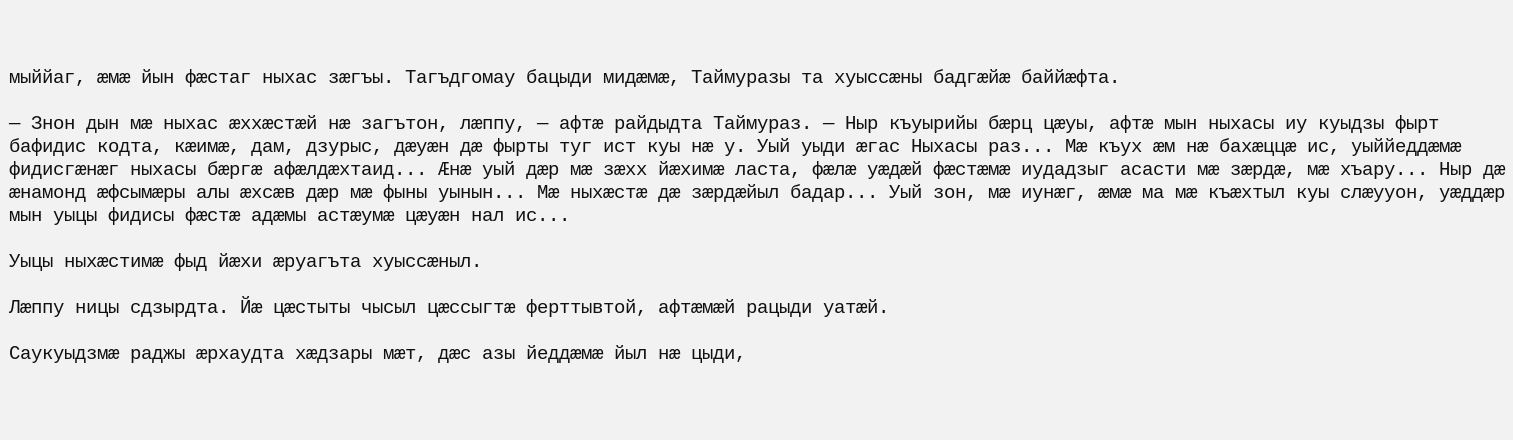мыййаг, æмæ йын фæстаг ныхас зæгъы. Тагъдгомау бацыди мидæмæ, Таймуразы та хуыссæны бадгæйæ баййæфта.

— Знон дын мæ ныхас æххæстæй нæ загътон, лæппу, — афтæ райдыдта Таймураз. — Ныр къуырийы бæрц цæуы, афтæ мын ныхасы иу куыдзы фырт бафидис кодта, кæимæ, дам, дзурыс, дæуæн дæ фырты туг ист куы нæ у. Уый уыди æгас Ныхасы раз... Мæ къух æм нæ бахæццæ ис, уыййеддæмæ фидисгæнæг ныхасы бæргæ афæлдæхтаид... Æнæ уый дæр мæ зæхх йæхимæ ласта, фæлæ уæдæй фæстæмæ иудадзыг асасти мæ зæрдæ, мæ хъару... Ныр дæ æнамонд æфсымæры алы æхсæв дæр мæ фыны уынын... Мæ ныхæстæ дæ зæрдæйыл бадар... Уый зон, мæ иунæг, æмæ ма мæ къæхтыл куы слæууон, уæддæр мын уыцы фидисы фæстæ адæмы астæумæ цæуæн нал ис...

Уыцы ныхæстимæ фыд йæхи æруагъта хуыссæныл.

Лæппу ницы сдзырдта. Йæ цæстыты чысыл цæссыгтæ ферттывтой, афтæмæй рацыди уатæй.

Саукуыдзмæ раджы æрхаудта хæдзары мæт, дæс азы йеддæмæ йыл нæ цыди,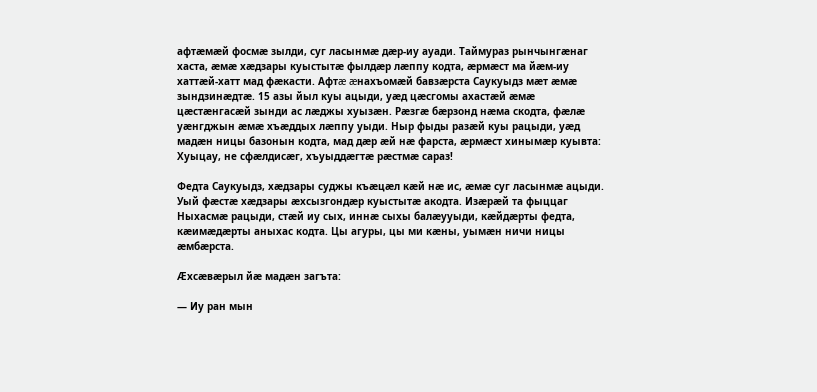афтæмæй фосмæ зылди, суг ласынмæ дæр-иу ауади. Таймураз рынчынгæнаг хаста, æмæ хæдзары куыстытæ фылдæр лæппу кодта, æрмæст ма йæм-иу хаттæй-хатт мад фæкасти. Афтæ æнахъомæй бавзæрста Саукуыдз мæт æмæ зындзинæдтæ. 15 азы йыл куы ацыди, уæд цæсгомы ахастæй æмæ цæстæнгасæй зынди ас лæджы хуызæн. Рæзгæ бæрзонд нæма скодта, фæлæ уæнгджын æмæ хъæддых лæппу уыди. Ныр фыды разæй куы рацыди, уæд мадæн ницы базонын кодта, мад дæр æй нæ фарста, æрмæст хинымæр куывта: Хуыцау, не сфæлдисæг, хъуыддæгтæ рæстмæ сараз!

Федта Саукуыдз, хæдзары суджы къæцæл кæй нæ ис, æмæ суг ласынмæ ацыди. Уый фæстæ хæдзары æхсызгондæр куыстытæ акодта. Изæрæй та фыццаг Ныхасмæ рацыди, стæй иу сых, иннæ сыхы балæууыди, кæйдæрты федта, кæимæдæрты аныхас кодта. Цы агуры, цы ми кæны, уымæн ничи ницы æмбæрста.

Æхсæвæрыл йæ мадæн загъта:

— Иу ран мын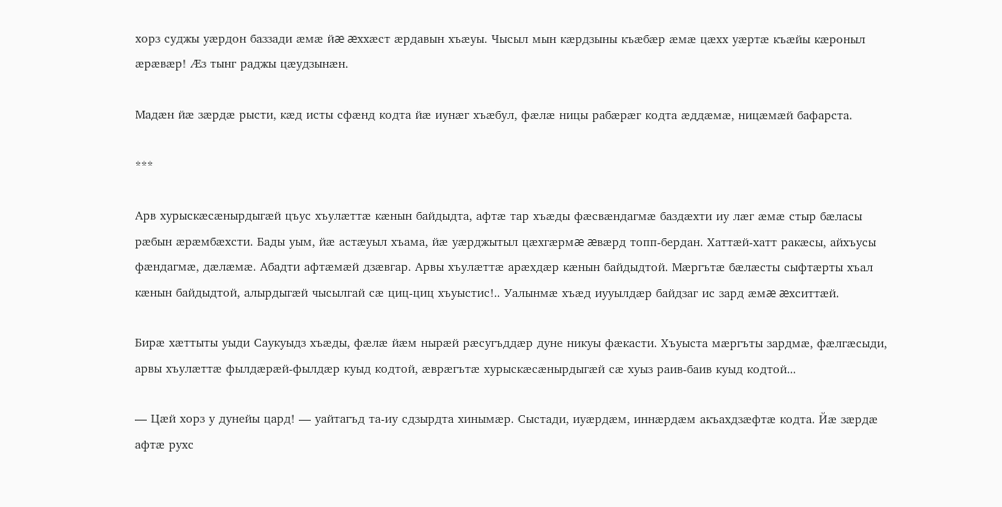хорз суджы уæрдон баззади æмæ йæ æххæст æрдавын хъæуы. Чысыл мын кæрдзыны къæбæр æмæ цæхх уæртæ къæйы кæроныл æрæвæр! Æз тынг раджы цæудзынæн.

Мадæн йæ зæрдæ рысти, кæд исты сфæнд кодта йæ иунæг хъæбул, фæлæ ницы рабæрæг кодта æддæмæ, ницæмæй бафарста.

***

Арв хурыскæсæнырдыгæй цъус хъулæттæ кæнын байдыдта, афтæ тар хъæды фæсвæндагмæ баздæхти иу лæг æмæ стыр бæласы рæбын æрæмбæхсти. Бады уым, йæ астæуыл хъама, йæ уæрджытыл цæхгæрмæ æвæрд топп-бердан. Хаттæй-хатт ракæсы, айхъусы фæндагмæ, дæлæмæ. Абадти афтæмæй дзæвгар. Арвы хъулæттæ арæхдæр кæнын байдыдтой. Мæргътæ бæлæсты сыфтæрты хъал кæнын байдыдтой, алырдыгæй чысылгай сæ циц-циц хъуыстис!.. Уалынмæ хъæд иууылдæр байдзаг ис зард æмæ æхситтæй.

Бирæ хæттыты уыди Саукуыдз хъæды, фæлæ йæм нырæй рæсугъддæр дуне никуы фæкасти. Хъуыста мæргъты зардмæ, фæлгæсыди, арвы хъулæттæ фылдæрæй-фылдæр куыд кодтой, æврæгътæ хурыскæсæнырдыгæй сæ хуыз раив-баив куыд кодтой...

— Цæй хорз у дунейы цард! — уайтагъд та-иу сдзырдта хинымæр. Сыстади, иуæрдæм, иннæрдæм акъахдзæфтæ кодта. Йæ зæрдæ афтæ рухс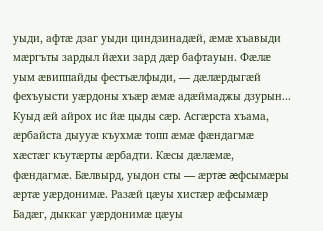уыди, афтæ дзаг уыди циндзинадæй, æмæ хъавыди мæргъты зардыл йæхи зард дæр бафтауын. Фæлæ уым æвиппайды фестъæлфыди, — дæлæрдыгæй фехъуысти уæрдоны хъæр æмæ адæймаджы дзурын... Куыд æй айрох ис йæ цыды сæр. Асгæрста хъама, æрбайста дыууæ къухмæ топп æмæ фæндагмæ хæстæг къутæрты æрбадти. Кæсы дæлæмæ, фæндагмæ. Бæлвырд, уыдон сты — æртæ æфсымæры æртæ уæрдонимæ. Разæй цæуы хистæр æфсымæр Бадæг, дыккаг уæрдонимæ цæуы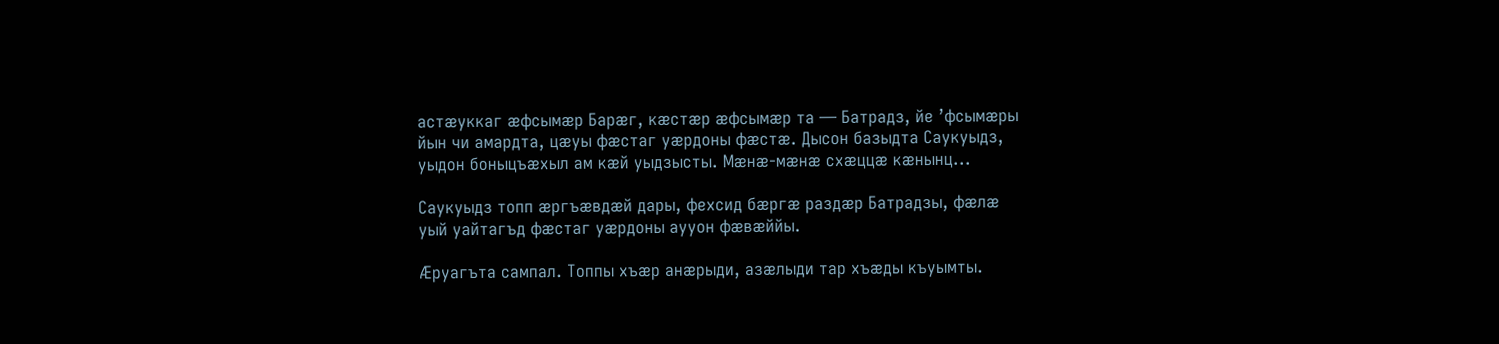астæуккаг æфсымæр Барæг, кæстæр æфсымæр та — Батрадз, йе ’фсымæры йын чи амардта, цæуы фæстаг уæрдоны фæстæ. Дысон базыдта Саукуыдз, уыдон боныцъæхыл ам кæй уыдзысты. Мæнæ-мæнæ схæццæ кæнынц...

Саукуыдз топп æргъæвдæй дары, фехсид бæргæ раздæр Батрадзы, фæлæ уый уайтагъд фæстаг уæрдоны аууон фæвæййы.

Æруагъта сампал. Топпы хъæр анæрыди, азæлыди тар хъæды къуымты.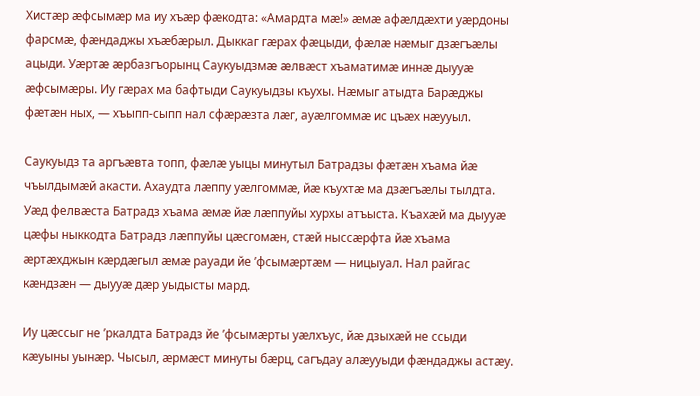Хистæр æфсымæр ма иу хъæр фæкодта: «Амардта мæ!» æмæ афæлдæхти уæрдоны фарсмæ, фæндаджы хъæбæрыл. Дыккаг гæрах фæцыди, фæлæ нæмыг дзæгъæлы ацыди. Уæртæ æрбазгъорынц Саукуыдзмæ æлвæст хъаматимæ иннæ дыууæ æфсымæры. Иу гæрах ма бафтыди Саукуыдзы къухы. Нæмыг атыдта Барæджы фæтæн ных, — хъыпп-сыпп нал сфæрæзта лæг, ауæлгоммæ ис цъæх нæууыл.

Саукуыдз та аргъæвта топп, фæлæ уыцы минутыл Батрадзы фæтæн хъама йæ чъылдымæй акасти. Ахаудта лæппу уæлгоммæ, йæ къухтæ ма дзæгъæлы тылдта. Уæд фелвæста Батрадз хъама æмæ йæ лæппуйы хурхы атъыста. Къахæй ма дыууæ цæфы ныккодта Батрадз лæппуйы цæсгомæн, стæй ныссæрфта йæ хъама æртæхджын кæрдæгыл æмæ рауади йе ’фсымæртæм — ницыуал. Нал райгас кæндзæн — дыууæ дæр уыдысты мард.

Иу цæссыг не ’ркалдта Батрадз йе ’фсымæрты уæлхъус, йæ дзыхæй не ссыди кæуыны уынæр. Чысыл, æрмæст минуты бæрц, сагъдау алæууыди фæндаджы астæу.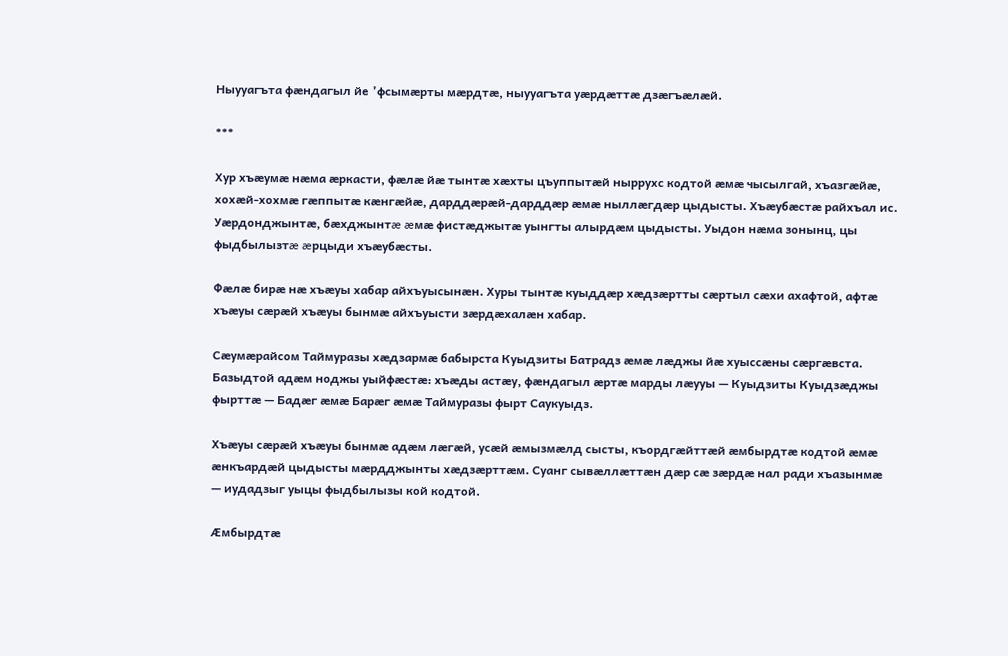Ныууагъта фæндагыл йе ’фсымæрты мæрдтæ, ныууагъта уæрдæттæ дзæгъæлæй.

***

Хур хъæумæ нæма æркасти, фæлæ йæ тынтæ хæхты цъуппытæй ныррухс кодтой æмæ чысылгай, хъазгæйæ, хохæй-хохмæ гæппытæ кæнгæйæ, дарддæрæй-дарддæр æмæ ныллæгдæр цыдысты. Хъæубæстæ райхъал ис. Уæрдонджынтæ, бæхджынтæ æмæ фистæджытæ уынгты алырдæм цыдысты. Уыдон нæма зонынц, цы фыдбылызтæ æрцыди хъæубæсты.

Фæлæ бирæ нæ хъæуы хабар айхъуысынæн. Хуры тынтæ куыддæр хæдзæртты сæртыл сæхи ахафтой, афтæ хъæуы сæрæй хъæуы бынмæ айхъуысти зæрдæхалæн хабар.

Сæумæрайсом Таймуразы хæдзармæ бабырста Куыдзиты Батрадз æмæ лæджы йæ хуыссæны сæргæвста. Базыдтой адæм ноджы уыйфæстæ: хъæды астæу, фæндагыл æртæ марды лæууы — Куыдзиты Куыдзæджы фырттæ — Бадæг æмæ Барæг æмæ Таймуразы фырт Саукуыдз.

Хъæуы сæрæй хъæуы бынмæ адæм лæгæй, усæй æмызмæлд сысты, къордгæйттæй æмбырдтæ кодтой æмæ æнкъардæй цыдысты мæрдджынты хæдзæрттæм. Суанг сывæллæттæн дæр сæ зæрдæ нал ради хъазынмæ — иудадзыг уыцы фыдбылызы кой кодтой.

Æмбырдтæ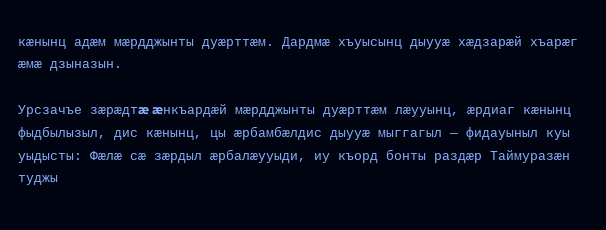кæнынц адæм мæрдджынты дуæрттæм. Дардмæ хъуысынц дыууæ хæдзарæй хъарæг æмæ дзыназын.

Урсзачъе зæрæдтæ æнкъардæй мæрдджынты дуæрттæм лæууынц, æрдиаг кæнынц фыдбылызыл, дис кæнынц, цы æрбамбæлдис дыууæ мыггагыл — фидауыныл куы уыдысты: Фæлæ сæ зæрдыл æрбалæууыди, иу къорд бонты раздæр Таймуразæн туджы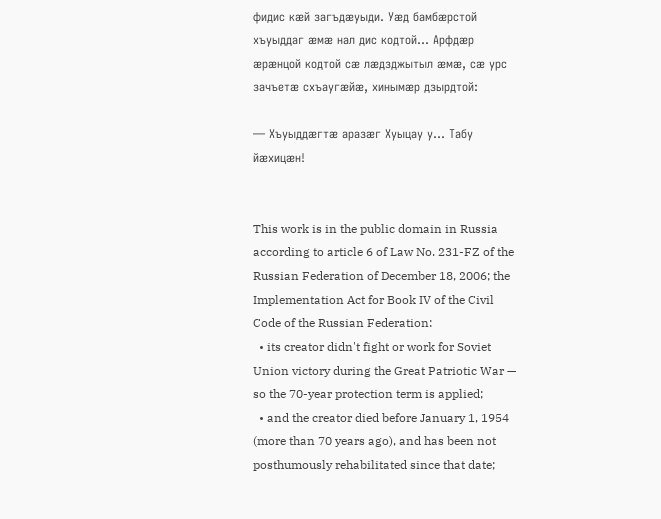фидис кæй загъдæуыди. Уæд бамбæрстой хъуыддаг æмæ нал дис кодтой... Арфдæр æрæнцой кодтой сæ лæдзджытыл æмæ, сæ урс зачъетæ схъаугæйæ, хинымæр дзырдтой:

— Хъуыддæгтæ аразæг Хуыцау у... Табу йæхицæн!


This work is in the public domain in Russia according to article 6 of Law No. 231-FZ of the Russian Federation of December 18, 2006; the Implementation Act for Book IV of the Civil Code of the Russian Federation:
  • its creator didn't fight or work for Soviet Union victory during the Great Patriotic War — so the 70-year protection term is applied;
  • and the creator died before January 1, 1954 (more than 70 years ago), and has been not posthumously rehabilitated since that date;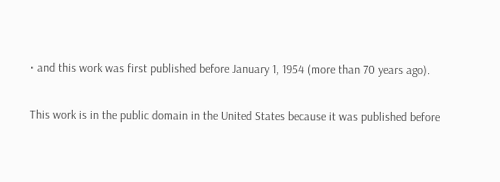• and this work was first published before January 1, 1954 (more than 70 years ago).

This work is in the public domain in the United States because it was published before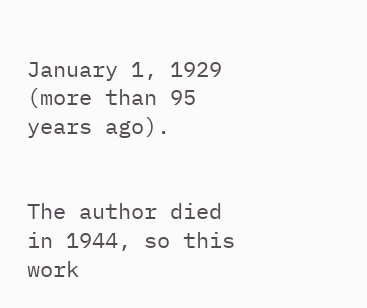January 1, 1929 (more than 95 years ago).


The author died in 1944, so this work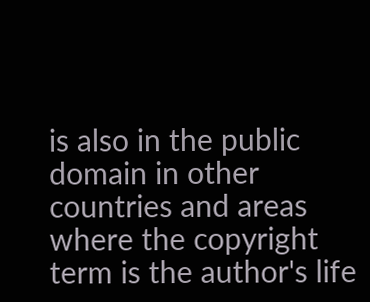is also in the public domain in other countries and areas where the copyright term is the author's life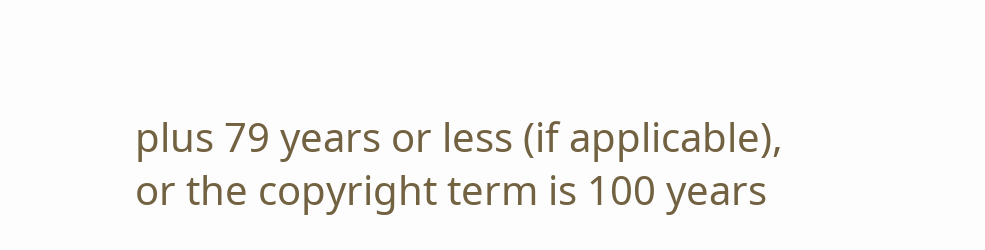plus 79 years or less (if applicable), or the copyright term is 100 years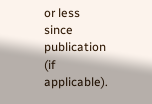or less since publication (if applicable).